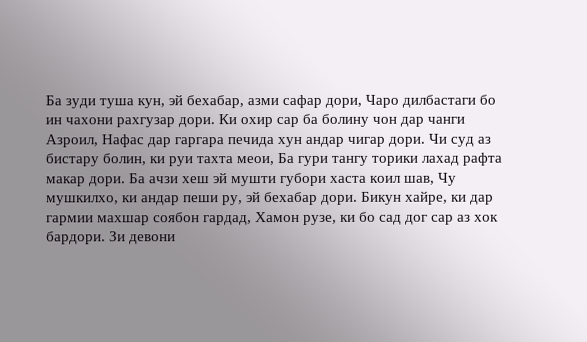Ба зуди туша кун, эй бехабар, азми сафар дори, Чаро дилбастаги бо ин чахони рахгузар дори. Ки охир сар ба болину чон дар чанги Азроил, Нафас дар гаргара печида хун андар чигар дори. Чи суд аз бистару болин, ки руи тахта меои, Ба гури тангу торики лахад рафта макар дори. Ба ачзи хеш эй мушти губори хаста коил шав, Чу мушкилхо, ки андар пеши ру, эй бехабар дори. Бикун хайре, ки дар гармии махшар соябон гардад, Хамон рузе, ки бо сад дог сар аз хок бардори. Зи девони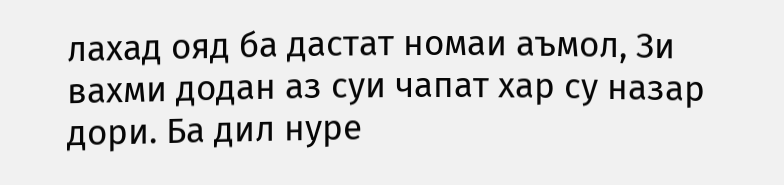лахад ояд ба дастат номаи аъмол, Зи вахми додан аз суи чапат хар су назар дори. Ба дил нуре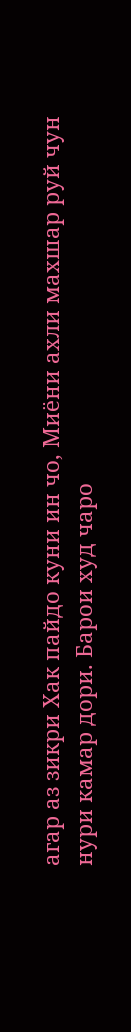агар аз зикри Хак пайдо куни ин чо, Миёни ахли махшар руй чун нури камар дори. Барои худ чаро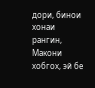дори, бинои хонаи рангин, Макони хобгох, эй бе